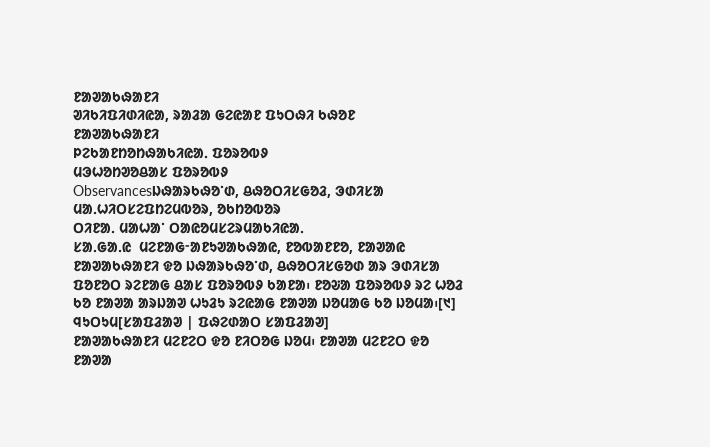ᱱᱟᱣᱟᱠᱷᱟᱱᱤ
ᱣᱤᱠᱤᱯᱤᱰᱤᱭᱟ, ᱨᱟᱲᱟ ᱜᱮᱭᱟᱱ ᱯᱩᱛᱷᱤ ᱠᱷᱚᱱ
ᱱᱟᱣᱟᱠᱷᱟᱱᱤ
ᱞᱮᱠᱟᱱᱴᱚᱴᱷᱟᱠᱤᱭᱟᱹ ᱯᱚᱨᱚᱵᱽ
ᱢᱳᱦᱚᱴᱣᱚᱪᱟᱥ ᱯᱚᱨᱚᱵᱽ
Observancesᱡᱷᱟᱨᱠᱷᱚᱸᱰ, ᱪᱷᱚᱛᱤᱥᱜᱚᱲ, ᱳᱰᱤᱥᱟ
ᱢᱟᱹᱦᱤᱛᱥᱮᱯᱴᱮᱢᱵᱚᱨ, ᱚᱠᱴᱚᱵᱚᱨ
ᱛᱤᱱᱟᱹ ᱢᱟᱦᱟᱸ ᱛᱟᱭᱚᱢᱥᱮᱨᱢᱟᱠᱤᱭᱟᱹ
ᱥᱟᱹᱜᱟᱹᱭ  ᱢᱮᱱᱟᱜᱼᱟᱱᱩᱣᱟᱠᱷᱟᱭ, ᱱᱚᱵᱟᱱᱱᱚ, ᱱᱟᱣᱟᱭ
ᱱᱟᱣᱟᱠᱷᱟᱱᱤ ᱫᱚ ᱡᱷᱟᱨᱠᱷᱚᱸᱰ, ᱪᱷᱚᱛᱤᱥᱜᱚᱰ ᱟᱨ ᱳᱰᱤᱥᱟ ᱯᱚᱱᱚᱛ ᱨᱮᱱᱟᱜ ᱪᱟᱥ ᱯᱚᱨᱚᱵᱽ ᱠᱟᱱᱟ᱾ ᱱᱚᱶᱟ ᱯᱚᱨᱚᱵᱽ ᱨᱮ ᱦᱚᱲ ᱠᱚ ᱱᱟᱣᱟ ᱟᱨᱡᱟᱣ ᱦᱩᱲᱩ ᱨᱮᱭᱟᱜ ᱱᱟᱣᱟ ᱡᱚᱢᱟᱜ ᱠᱚ ᱡᱚᱢᱟ᱾[᱑]
ᱧᱩᱛᱩᱢ[ᱥᱟᱯᱲᱟᱣ | ᱯᱷᱮᱰᱟᱛ ᱥᱟᱯᱲᱟᱣ]
ᱱᱟᱣᱟᱠᱷᱟᱱᱤ ᱢᱮᱱᱮᱛ ᱫᱚ ᱱᱤᱛᱚᱜ ᱡᱚᱢ᱾ ᱱᱟᱣᱟ ᱢᱮᱱᱮᱛ ᱫᱚ ᱱᱟᱣᱟ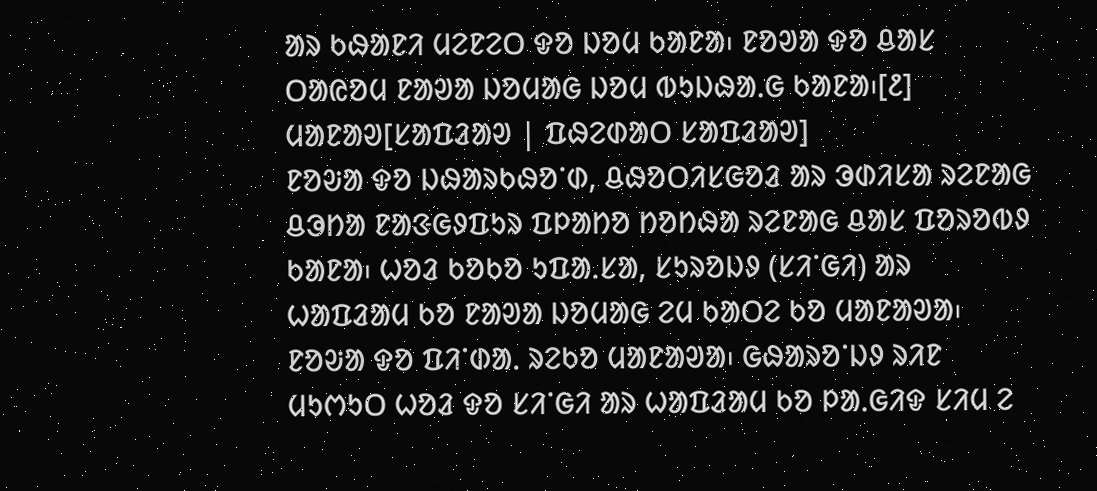ᱟᱨ ᱠᱷᱟᱱᱤ ᱢᱮᱱᱮᱛ ᱫᱚ ᱡᱚᱢ ᱠᱟᱱᱟ᱾ ᱱᱚᱣᱟ ᱫᱚ ᱪᱟᱥ ᱛᱟᱭᱚᱢ ᱱᱟᱣᱟ ᱡᱚᱢᱟᱜ ᱡᱚᱢ ᱵᱩᱡᱷᱟᱹᱜ ᱠᱟᱱᱟ᱾[᱒]
ᱢᱟᱱᱟᱣ[ᱥᱟᱯᱲᱟᱣ | ᱯᱷᱮᱰᱟᱛ ᱥᱟᱯᱲᱟᱣ]
ᱱᱚᱶᱟ ᱫᱚ ᱡᱷᱟᱨᱠᱷᱚᱸᱰ, ᱪᱷᱚᱛᱤᱥᱜᱚᱲ ᱟᱨ ᱳᱰᱤᱥᱟ ᱨᱮᱱᱟᱜ ᱪᱳᱴᱟ ᱱᱟᱝᱜᱽᱯᱩᱨ ᱯᱞᱟᱴᱚ ᱴᱚᱴᱷᱟ ᱨᱮᱱᱟᱜ ᱪᱟᱥ ᱯᱚᱨᱚᱵᱽ ᱠᱟᱱᱟ᱾ ᱦᱚᱲ ᱠᱚᱠᱚ ᱩᱯᱟᱹᱥᱟ, ᱥᱩᱨᱚᱡᱽ (ᱥᱤᱸᱜᱤ) ᱟᱨ ᱦᱟᱯᱲᱟᱢ ᱠᱚ ᱱᱟᱣᱟ ᱡᱚᱢᱟᱜ ᱮᱢ ᱠᱟᱛᱮ ᱠᱚ ᱢᱟᱱᱟᱣᱟ᱾ ᱱᱚᱶᱟ ᱫᱚ ᱯᱤᱸᱰᱟᱹ ᱨᱮᱠᱚ ᱢᱟᱱᱟᱣᱟ᱾ ᱜᱷᱟᱨᱚᱸᱡᱽ ᱨᱤᱱ ᱢᱩᱬᱩᱛ ᱦᱚᱲ ᱫᱚ ᱥᱤᱸᱜᱤ ᱟᱨ ᱦᱟᱯᱲᱟᱢ ᱠᱚ ᱞᱟᱹᱜᱤᱫ ᱥᱤᱢ ᱮ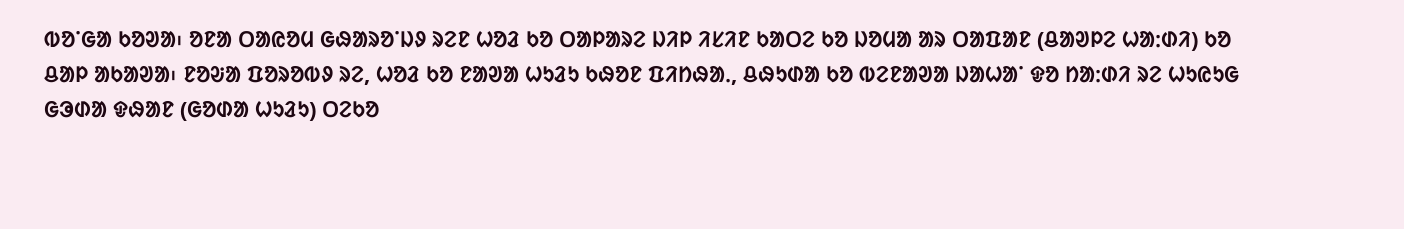ᱵᱚᱸᱜᱟ ᱠᱚᱣᱟ᱾ ᱚᱱᱟ ᱛᱟᱭᱚᱢ ᱜᱷᱟᱨᱚᱸᱡᱽ ᱨᱮᱱ ᱦᱚᱲ ᱠᱚ ᱛᱟᱞᱟᱨᱮ ᱡᱤᱞ ᱤᱥᱤᱱ ᱠᱟᱛᱮ ᱠᱚ ᱡᱚᱢᱟ ᱟᱨ ᱛᱟᱯᱟᱱ (ᱪᱟᱣᱞᱮ ᱦᱟᱺᱰᱤ) ᱠᱚ ᱪᱟᱞ ᱟᱠᱟᱣᱟ᱾ ᱱᱚᱶᱟ ᱯᱚᱨᱚᱵᱽ ᱨᱮ, ᱦᱚᱲ ᱠᱚ ᱱᱟᱣᱟ ᱦᱩᱲᱩ ᱠᱷᱚᱱ ᱯᱤᱴᱷᱟᱹ, ᱪᱷᱩᱰᱟ ᱠᱚ ᱵᱮᱱᱟᱣᱟ ᱡᱟᱦᱟᱸ ᱫᱚ ᱴᱟᱺᱰᱤ ᱨᱮ ᱦᱩᱭᱩᱜ ᱜᱳᱰᱟ ᱫᱷᱟᱱ (ᱜᱚᱰᱟ ᱦᱩᱲᱩ) ᱛᱮᱠᱚ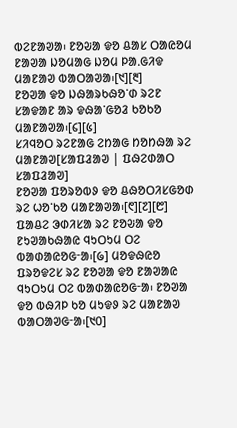ᱵᱮᱱᱟᱣᱟ᱾ ᱱᱚᱶᱟ ᱫᱚ ᱪᱟᱥ ᱛᱟᱭᱚᱢ ᱱᱟᱣᱟ ᱡᱚᱢᱟᱜ ᱡᱚᱢ ᱞᱟᱹᱜᱤᱫ ᱢᱟᱱᱟᱣ ᱵᱟᱛᱟᱣᱟ᱾[᱑][᱓]
ᱱᱚᱣᱟ ᱫᱚ ᱡᱷᱟᱨᱠᱷᱚᱸᱰ ᱨᱮᱱ ᱥᱟᱫᱟᱱ ᱟᱨ ᱫᱷᱟᱸᱜᱚᱲ ᱠᱚᱠᱚ ᱢᱟᱱᱟᱣᱟ᱾[᱔][᱕]
ᱥᱤᱧᱚᱛ ᱨᱮᱱᱟᱜ ᱮᱴᱟᱜ ᱴᱚᱴᱷᱟ ᱨᱮ ᱢᱟᱱᱟᱣ[ᱥᱟᱯᱲᱟᱣ | ᱯᱷᱮᱰᱟᱛ ᱥᱟᱯᱲᱟᱣ]
ᱱᱚᱣᱟ ᱯᱚᱨᱚᱵᱽ ᱫᱚ ᱪᱷᱚᱛᱤᱥᱜᱚᱰ ᱨᱮ ᱦᱚᱸᱠᱚ ᱢᱟᱱᱟᱣᱟ᱾[᱖][᱗][᱘] ᱯᱟᱪᱮ ᱳᱰᱤᱥᱟ ᱨᱮ ᱱᱚᱶᱟ ᱫᱚ ᱱᱩᱣᱟᱠᱷᱟᱭ ᱧᱩᱛᱩᱢ ᱛᱮ ᱵᱟᱰᱟᱭᱚᱜᱼᱟ᱾[᱙] ᱢᱚᱫᱷᱭᱚ ᱯᱨᱚᱫᱮᱥ ᱨᱮ ᱱᱚᱣᱟ ᱫᱚ ᱱᱟᱣᱟᱭ ᱧᱩᱛᱩᱢ ᱛᱮ ᱵᱟᱰᱟᱭᱚᱜᱼᱟ᱾ ᱱᱚᱣᱟ ᱫᱚ ᱵᱷᱤᱞ ᱠᱚ ᱢᱩᱫᱽ ᱨᱮ ᱢᱟᱱᱟᱣ ᱵᱟᱛᱟᱣᱜᱼᱟ᱾[᱑᱐]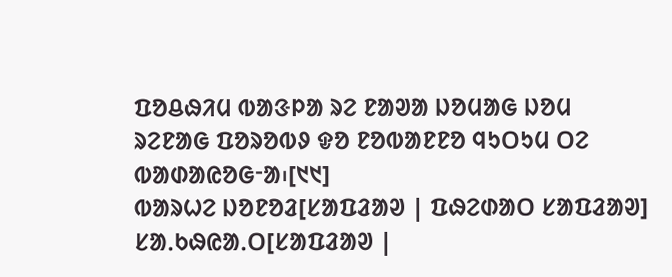ᱯᱚᱪᱷᱤᱢ ᱵᱟᱝᱞᱟ ᱨᱮ ᱱᱟᱣᱟ ᱡᱚᱢᱟᱜ ᱡᱚᱢ ᱨᱮᱱᱟᱜ ᱯᱚᱨᱚᱵᱽ ᱫᱚ ᱱᱚᱵᱟᱱᱱᱚ ᱧᱩᱛᱩᱢ ᱛᱮ ᱵᱟᱰᱟᱭᱚᱜᱼᱟ᱾[᱑᱑]
ᱵᱟᱨᱦᱮ ᱡᱚᱱᱚᱲ[ᱥᱟᱯᱲᱟᱣ | ᱯᱷᱮᱰᱟᱛ ᱥᱟᱯᱲᱟᱣ]
ᱥᱟᱹᱠᱷᱭᱟᱹᱛ[ᱥᱟᱯᱲᱟᱣ |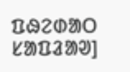ᱯᱷᱮᱰᱟᱛ ᱥᱟᱯᱲᱟᱣ]